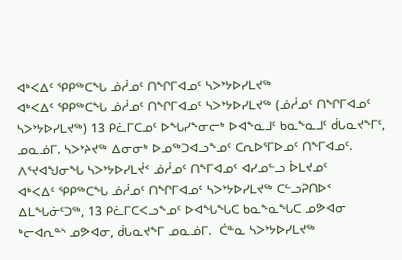ᐊᒃᐸᐃᑦ ᕿᑭᖅᑕᖓ ᓅᓲᓄᑦ ᑎᖏᒥᐊᓄᑦ ᓴᐳᔾᔭᐅᓯᒪᔪᖅ
ᐊᒃᐸᐃᑦ ᕿᑭᖅᑕᖓ ᓅᓲᓄᑦ ᑎᖏᒥᐊᓄᑦ ᓴᐳᔾᔭᐅᓯᒪᔪᖅ (ᓅᓲᓄᑦ ᑎᖏᒥᐊᓄᑦ ᓴᐳᔾᔭᐅᓯᒪᔪᖅ) 13 ᑭᓛᒥᑕᓄᑦ ᐅᖓᓯᖕᓂᓕᒃ ᐅᐊᖕᓇᒧᑦ ᑲᓇᖕᓇᒧᑦ ᑰᒐᓇᔪᖕᒥᑦ, ᓄᓇᓅᒥ. ᓴᐳᔾᔨᔪᖅ ᐃᓂᓂᒃ ᐅᓄᖅᑐᐊᓗᖕᓄᑦ ᑕᕆᐅᕐᒥᐅᓄᑦ ᑎᖕᒥᐊᓄᑦ.
ᐱᕐᔪᐊᖑᓂᖓ ᓴᐳᔾᔭᐅᓯᒪᔫᑉ ᓅᓲᓄᑦ ᑎᖕᒥᐊᓄᑦ ᐊᓯᓄᓪᓗ ᐆᒪᔪᓄᑦ
ᐊᒃᐸᐃᑦ ᕿᑭᖅᑕᖓ ᓅᓲᓄᑦ ᑎᖏᒥᐊᓄᑦ ᓴᐳᔾᔭᐅᓯᒪᔪᖅ ᑕᓪᓗᕈᑎᐅᑉ ᐃᒪᖓᓃᑦᑐᖅ, 13 ᑭᓛᒥᑕᐸᓗᖕᓄᑦ ᐅᐊᖓᖓᑕ ᑲᓇᖕᓇᖓᑕ ᓄᕗᐊᓂ ᒃᓕᐊᕆᓐᔅ ᓄᕗᐊᓂ, ᑰᒐᓇᔪᖕᒥ ᓄᓇᓅᒥ.  ᑖᓐᓇ ᓴᐳᔾᔭᐅᓯᒪᔪᖅ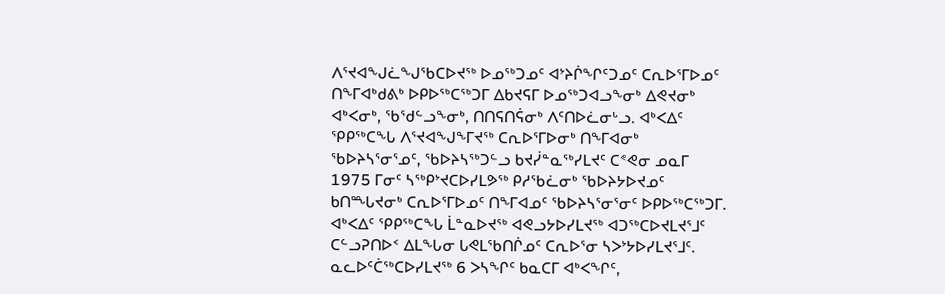ᐱᕐᔪᐊᖑᓛᖑᖃᑕᐅᔪᖅ ᐅᓄᖅᑐᓄᑦ ᐊᔾᔨᒌᖏᑦᑐᓄᑦ ᑕᕆᐅᕐᒥᐅᓄᑦ ᑎᖕᒥᐊᒃᑯᕕᒃ ᐅᑭᐅᖅᑕᖅᑐᒥ ᐃᑲᔪᕋᒥ ᐅᓄᖅᑐᐊᓗᖕᓂᒃ ᐃᕙᔪᓂᒃ ᐊᒃᐸᓂᒃ, ᖃᖁᓪᓗᖕᓂᒃ, ᑎᑎᕋᑎᕌᓂᒃ ᐱᑦᑎᐅᓛᓂᒡᓗ. ᐊᒃᐸᐃᑦ ᕿᑭᖅᑕᖓ ᐱᕐᔪᐊᖑᖕᒥᔪᖅ ᑕᕆᐅᕐᒥᐅᓂᒃ ᑎᖕᒥᐊᓂᒃ ᖃᐅᔨᓴᕐᓂᕐᓄᑦ, ᖃᐅᔨᓴᖅᑐᓪᓗ ᑲᔪᓰᓐᓇᖅᓯᒪᔪᑦ ᑕᕝᕙᓂ ᓄᓇᒥ 1975 ᒥᓂᑦ ᓴᖅᑭᔾᔪᑕᐅᓯᒪᕗᖅ ᑭᓱᖃᓛᓂᒃ ᖃᐅᔨᔭᐅᔪᓄᑦ ᑲᑎᙵᔪᓂᒃ ᑕᕆᐅᕐᒥᐅᓄᑦ ᑎᖕᒥᐊᓄᑦ ᖃᐅᔨᓴᕐᓂᕐᓂᑦ ᐅᑭᐅᖅᑕᖅᑐᒥ. ᐊᒃᐸᐃᑦ ᕿᑭᖅᑕᖓ ᒫᓐᓇᐅᔪᖅ ᐊᕙᓗᔭᐅᓯᒪᔪᖅ ᐊᑐᖅᑕᐅᔪᒪᔪᕐᒧᑦ ᑕᓪᓗᕈᑎᐅᑉ ᐃᒪᖓᓂ ᒐᕙᒪᖃᑎᒌᓄᑦ ᑕᕆᐅᕐᓂ ᓴᐳᔾᔭᐅᓯᒪᔪᕐᒧᑦ.
ᓇᓚᐅᑦᑖᖅᑕᐅᓯᒪᔪᖅ 6 ᐳᓴᖏᑦ ᑲᓇᑕᒥ ᐊᒃᐸᖏᑦ,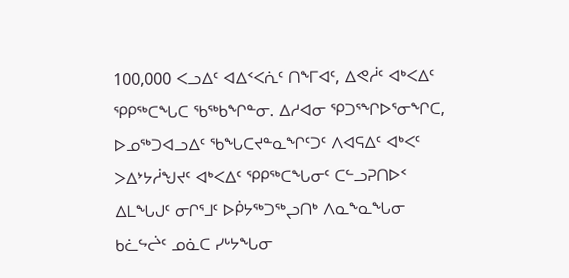100,000 ᐸᓗᐃᑦ ᐊᐃᑉᐸᕇᑦ ᑎᖕᒥᐊᑦ, ᐃᕙᓲᑦ ᐊᒃᐸᐃᑦ ᕿᑭᖅᑕᖓᑕ ᖃᖅᑲᖏᓐᓂ. ᐃᓱᐊᓂ ᕿᑐᕐᖏᐅᕐᓂᖏᑕ, ᐅᓄᖅᑐᐊᓗᐃᑦ ᖃᖓᑕᔪᓐᓇᖏᑦᑐᑦ ᐱᐊᕋᐃᑦ ᐊᒃᐸᑦ ᐳᐃᔾᔭᓲᖑᔪᑦ ᐊᒃᐸᐃᑦ ᕿᑭᖅᑕᖓᓂᑦ ᑕᓪᓗᕈᑎᐅᑉ ᐃᒪᖓᒍᑦ ᓂᒋᕐᒧᑦ ᐅᑮᔭᖅᑐᖅᖢᑎᒃ ᐱᓇᖕᓇᖓᓂ ᑲᓛᖦᖡᑦ ᓄᓈᑕ ᓯᒡᔭᖓᓂ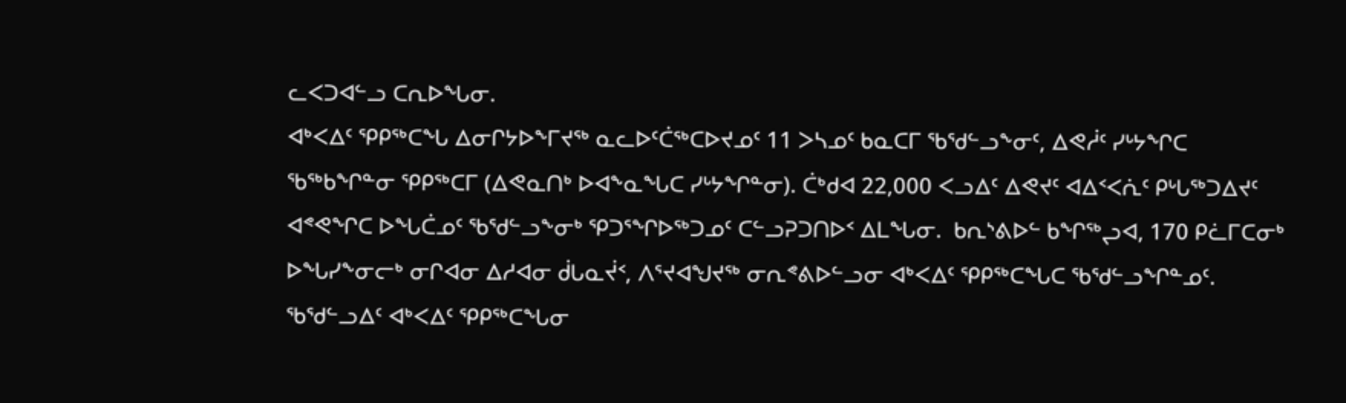ᓚᐸᑐᐊᓪᓗ ᑕᕆᐅᖓᓂ.
ᐊᒃᐸᐃᑦ ᕿᑭᖅᑕᖓ ᐃᓂᒋᔭᐅᖕᒥᔪᖅ ᓇᓚᐅᑦᑖᖅᑕᐅᔪᓄᑦ 11 ᐳᓴᓄᑦ ᑲᓇᑕᒥ ᖃᖁᓪᓗᖕᓂᑦ, ᐃᕙᓲᑦ ᓯᒡᔭᖏᑕ ᖃᖅᑲᖏᓐᓂ ᕿᑭᖅᑕᒥ (ᐃᕙᓇᑎᒃ ᐅᐊᖕᓇᖓᑕ ᓯᒡᔭᖏᓐᓂ). ᑖᒃᑯᐊ 22,000 ᐸᓗᐃᑦ ᐃᕙᔪᑦ ᐊᐃᑉᐸᕇᑦ ᑭᒡᒐᖅᑐᐃᔪᑦ ᐊᕝᕙᖏᑕ ᐅᖓᑖᓄᑦ ᖃᖁᓪᓗᖕᓂᒃ ᕿᑐᕐᖏᐅᖅᑐᓄᑦ ᑕᓪᓗᕈᑐᑎᐅᑉ ᐃᒪᖓᓂ.  ᑲᕆᔅᕕᐅᓪ ᑲᖏᖅᖢᐊ, 170 ᑭᓛᒥᑕᓂᒃ ᐅᖓᓯᖕᓂᓕᒃ ᓂᒋᐊᓂ ᐃᓱᐊᓂ ᑰᒐᓇᔫᑉ, ᐱᕐᔪᐊᖑᔪᖅ ᓂᕆᕝᕕᐅᓪᓗᓂ ᐊᒃᐸᐃᑦ ᕿᑭᖅᑕᖓᑕ ᖃᖁᓪᓗᖏᓐᓄᑦ.
ᖃᖁᓪᓗᐃᑦ ᐊᒃᐸᐃᑦ ᕿᑭᖅᑕᖓᓂ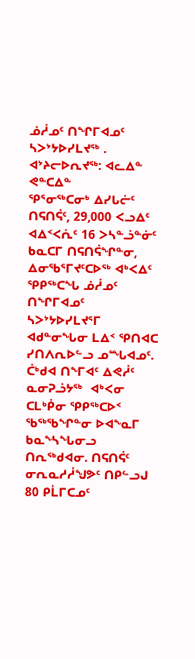ᓅᓲᓄᑦ ᑎᖏᒥᐊᓄᑦ ᓴᐳᔾᔭᐅᓯᒪᔪᖅ . ᐊᔾᔨᓕᐅᕆᔪᖅ: ᐊᓚᐃᓐ ᕙᓐᑕᐃᓐ
ᕿᕐᓂᖅᑕᓂᒃ ᐃᓯᒐᓖᑦ ᑎᕋᑎᕌᑦ, 29,000 ᐸᓗᐃᑦ ᐊᐃᑉᐸᕇᑦ 16 ᐳᓴᓐᓘᓐᓃᑦ ᑲᓇᑕᒥ ᑎᕋᑎᕌᖏᓐᓂ, ᐃᓂᖃᕐᒥᔪᑦᑕᐅᖅ ᐊᒃᐸᐃᑦ ᕿᑭᖅᑕᖓ ᓅᓲᓄᑦ ᑎᖏᒥᐊᓄᑦ ᓴᐳᔾᔭᐅᓯᒪᔪᕐᒥ ᐊᑯᓐᓂᖓᓂ ᒪᐃᑉ ᕿᑎᐊᑕ ᓯᑎᐱᕆᐅᓪᓗ ᓄᙵᐊᓄᑦ. ᑖᒃᑯᐊ ᑎᖕᒥᐊᑦ ᐃᕙᓲᑦ ᓇᓂᕈᓘᔭᖅ  ᐊᒃᐸᓂ ᑕᒪᒃᑮᓂ ᕿᑭᖅᑕᐅᑉ ᖃᖅᖃᖏᓐᓂ ᐅᐊᖕᓇᒥ ᑲᓇᖕᓴᖓᓂᓗ ᑎᕆᖅᑯᐊᓂ. ᑎᕋᑎᕌᑦ ᓂᕆᓇᓱᓲᖑᕗᑦ ᑎᑭᓪᓗᒍ 80 ᑭᒫᒥᑕᓄᑦ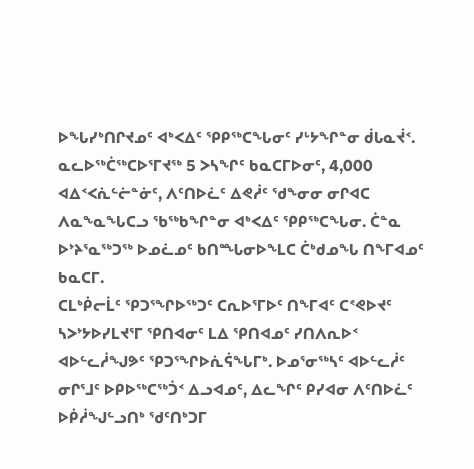ᐅᖓᓯᒃᑎᒋᔪᓄᑦ ᐊᒃᐸᐃᑦ ᕿᑭᖅᑕᖓᓂᑦ ᓯᒡᔭᖏᓐᓂ ᑰᒐᓇᔫᑉ.
ᓇᓚᐅᖅᑖᖅᑕᐅᕐᒥᔪᖅ 5 ᐳᓴᖏᑦ ᑲᓇᑕᒥᐅᓂᑦ, 4,000 ᐊᐃᑉᐸᕇᓪᓖᓐᓃᑦ, ᐱᑦᑎᐅᓛᑦ ᐃᕙᓲᑦ ᖁᖕᓂᓂ ᓂᒋᐊᑕ ᐱᓇᖕᓇᖓᑕᓗ ᖃᖅᑲᖏᓐᓂ ᐊᒃᐸᐃᑦ ᕿᑭᖅᑕᖓᓂ. ᑖᓐᓇ ᐅᔾᔨᕐᓇᖅᑐᖅ ᐅᓄᓛᓄᑦ ᑲᑎᙵᓂᐅᖕᒪᑕ ᑖᒃᑯᓄᖓ ᑎᖕᒥᐊᓄᑦ ᑲᓇᑕᒥ.
ᑕᒪᒃᑮᓕᒫᑦ ᕿᑐᕐᖏᐅᖅᑐᑦ ᑕᕆᐅᕐᒥᐅᑦ ᑎᖕᒥᐊᑦ ᑕᕝᕙᐅᔪᑦ ᓴᐳᔾᔭᐅᓯᒪᔪᕐᒥ ᕿᑎᐊᓂᑦ ᒪᐃ ᕿᑎᐊᓄᑦ ᓯᑎᐱᕆᐅᑉ ᐊᐅᓪᓚᓲᖑᕗᑦ ᕿᑐᕐᖏᐅᕇᕌᖓᒥᒃ. ᐅᓄᕐᓂᖅᓴᑦ ᐊᐅᓪᓚᓲᑦ ᓂᒋᕐᒧᑦ ᐅᑭᐅᖅᑕᖅᑑᑉ ᐃᓗᐊᓄᑦ, ᐃᓚᖏᑦ ᑭᓯᐊᓂ ᐱᑦᑎᐅᓛᑦ ᐅᑮᓲᖑᓪᓗᑎᒃ ᖁᑦᑎᒃᑐᒥ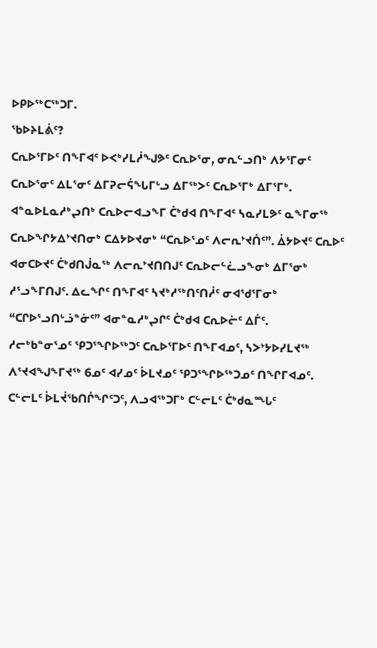ᐅᑭᐅᖅᑕᖅᑐᒥ.
ᖃᐅᔨᒪᕖᑦ?
ᑕᕆᐅᕐᒥᐅᑦ ᑎᖕᒥᐊᑦ ᐅᐸᒃᓯᒪᓲᖑᕗᑦ ᑕᕆᐅᕐᓂ, ᓂᕆᓪᓗᑎᒃ ᐱᔭᕐᒥᓂᑦ ᑕᕆᐅᕐᓂᑦ ᐃᒪᕐᓂᑦ ᐃᒥᕈᓕᕌᖓᒥᒡᓗ ᐃᒥᖅᐳᑦ ᑕᕆᐅᕐᒥᒃ ᐃᒥᕐᒥᒃ. ᐊᓐᓇᐅᒪᓇᓱᒃᖢᑎᒃ ᑕᕆᐅᓕᐊᓗᖕᒥ ᑖᒃᑯᐊ ᑎᖕᒥᐊᑦ ᓴᓇᓯᒪᕗᑦ ᓇᖕᒥᓂᖅ ᑕᕆᐅᖏᔭᐃᔾᔪᑎᓂᒃ ᑕᐃᔭᐅᔪᓂᒃ “ᑕᕆᐅᕐᓄᑦ ᐱᓕᕆᔾᔪᑏᑦ”. ᐄᔭᐅᔪᑦ ᑕᕆᐅᑦ ᐊᓂᑕᐅᔪᑦ ᑖᒃᑯᑎᒎᓇᖅ ᐱᓕᕆᔾᔪᑎᑎᒍᑦ ᑕᕆᐅᓕᓪᓛᓗᖕᓂᒃ ᐃᒥᕐᓂᒃ ᓱᕐᓗᖕᒥᑎᒍᑦ. ᐃᓚᖏᑦ ᑎᖕᒥᐊᑦ ᓴᔪᒃᓱᖅᑎᑦᑎᓲᑦ ᓂᐊᖁᕐᒥᓂᒃ “ᑕᒋᐅᕐᓗᑎᒡᓘᓐᓃᑦ” ᐊᓂᓐᓇᓱᒃᖢᒋᑦ ᑖᒃᑯᐊ ᑕᕆᐅᓖᑦ ᐃᒦᑦ.
ᓱᓕᒃᑲᓐᓂᕐᓄᑦ ᕿᑐᕐᖏᐅᖅᑐᑦ ᑕᕆᐅᕐᒥᐅᑦ ᑎᖕᒥᐊᓄᑦ, ᓴᐳᔾᔭᐅᓯᒪᔪᖅ ᐱᕐᔪᐊᖑᖕᒥᔪᖅ 6ᓄᑦ ᐊᓯᓄᑦ ᐆᒪᔪᓄᑦ ᕿᑐᕐᖏᐅᖅᑐᓄᑦ ᑎᖏᒥᐊᓄᑦ. ᑕᓪᓕᒪᑦ ᐆᒪᔫᖃᑎᒌᖏᑦᑐᑦ, ᐱᓗᐊᖅᑐᒥᒃ ᑕᓪᓕᒪᑦ ᑖᒃᑯᓇᙵᑦ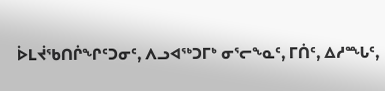ᐆᒪᔫᖃᑎᒌᖏᑦᑐᓂᑦ, ᐱᓗᐊᖅᑐᒥᒃ ᓂᕐᓕᖕᓇᑦ, ᒥᑏᑦ, ᐃᓱᙵᑦ,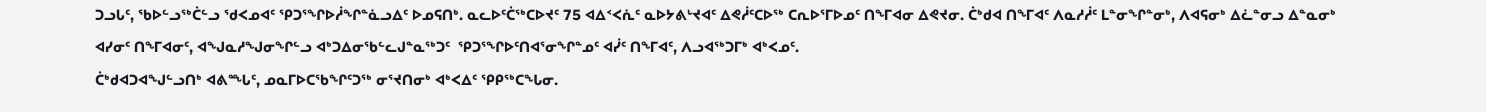ᑐᓗᒐᑦ, ᖃᐅᓪᓗᖅᑖᓪᓗ ᖁᐸᓄᐊᑦ ᕿᑐᕐᖏᐅᓲᖏᓐᓈᓗᐃᑦ ᐅᓄᕋᑎᒃ. ᓇᓚᐅᑦᑖᖅᑕᐅᔪᑦ 75 ᐊᐃᑉᐸᕇᑦ ᓇᐅᔭᕕᒡᔪᐊᑦ ᐃᕙᓲᑦᑕᐅᖅ ᑕᕆᐅᕐᒥᐅᓄᑦ ᑎᖕᒥᐊᓂ ᐃᕙᔪᓂ. ᑖᒃᑯᐊ ᑎᖕᒥᐊᑦ ᐱᓇᓱᓲᑦ ᒪᓐᓂᖏᓐᓂᒃ, ᐱᐊᕋᓂᒃ ᐃᓛᓐᓂᓗ ᐃᓐᓇᓂᒃ ᐊᓯᓂᑦ ᑎᖕᒥᐊᓂᑦ, ᐊᖑᓇᓱᖑᓂᖏᓪᓗ ᐊᒃᑐᐃᓂᖃᓪᓚᒍᓐᓇᖅᑐᑦ  ᕿᑐᕐᖏᐅᑦᑎᐊᕐᓂᖏᓐᓄᑦ ᐊᓰᑦ ᑎᖕᒥᐊᑦ, ᐱᓗᐊᖅᑐᒥᒃ ᐊᒃᐸᓄᑦ.
ᑖᒃᑯᐊᑐᐊᖑᓪᓗᑎᒃ ᐊᕕᙵᑦ, ᓄᓇᒥᐅᑕᖃᖏᑦᑐᖅ ᓂᕐᔪᑎᓂᒃ ᐊᒃᐸᐃᑦ ᕿᑭᖅᑕᖓᓂ.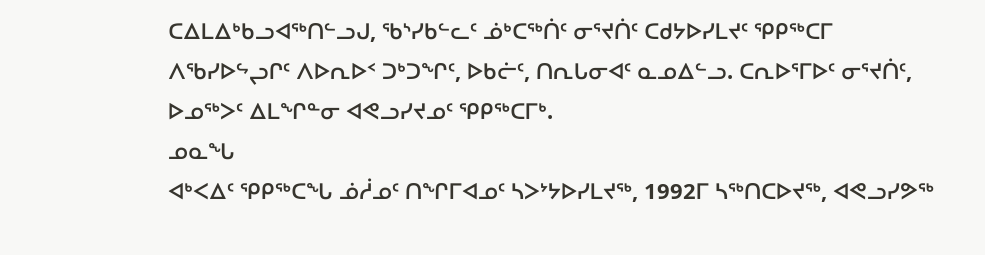ᑕᐃᒪᐃᒃᑲᓗᐊᖅᑎᓪᓗᒍ, ᖃᔅᓯᑲᓪᓚᑦ ᓅᒃᑕᖅᑏᑦ ᓂᕐᔪᑏᑦ ᑕᑯᔭᐅᓯᒪᔪᑦ ᕿᑭᖅᑕᒥ ᐱᖃᓯᐅᖦᖢᒋᑦ ᐱᐅᕆᐅᑉ ᑐᒃᑐᖏᑦ, ᐅᑲᓖᑦ, ᑎᕆᒐᓂᐊᑦ ᓇᓄᐃᓪᓗ. ᑕᕆᐅᕐᒥᐅᑦ ᓂᕐᔪᑏᑦ, ᐅᓄᖅᐳᑦ ᐃᒪᖏᓐᓂ ᐊᕙᓗᓯᔪᓄᑦ ᕿᑭᖅᑕᒥᒃ.
ᓄᓇᖓ
ᐊᒃᐸᐃᑦ ᕿᑭᖅᑕᖓ ᓅᓲᓄᑦ ᑎᖏᒥᐊᓄᑦ ᓴᐳᔾᔭᐅᓯᒪᔪᖅ, 1992ᒥ ᓴᖅᑎᑕᐅᔪᖅ, ᐊᕙᓗᓯᕗᖅ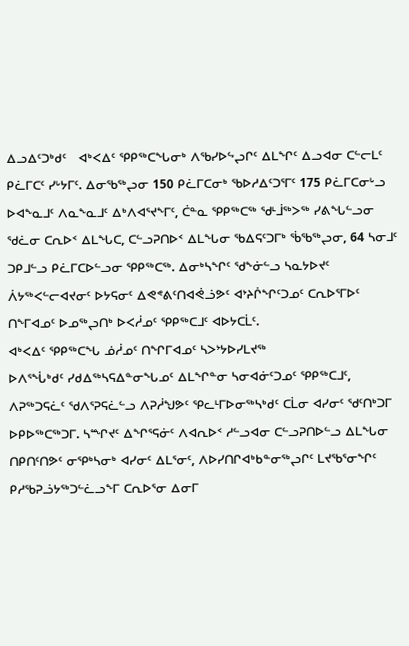ᐃᓗᐃᑦᑐᒃᑯᑦ   ᐊᒃᐸᐃᑦ ᕿᑭᖅᑕᖓᓂᒃ ᐱᖃᓯᐅᖦᖢᒋᑦ ᐃᒪᖏᑦ ᐃᓗᐊᓂ ᑕᓪᓕᒪᑦ ᑭᓛᒥᑕᑦ ᓯᒡᔭᒥᑦ. ᐃᓂᖃᖅᖢᓂ 150 ᑭᓛᒥᑕᓂᒃ ᖃᐅᓱᐃᑦᑐᕐᒥᑦ 175 ᑭᓛᒥᑕᓂᒡᓗ ᐅᐊᖕᓇᒧᑦ ᐱᓇᖕᓇᒧᑦ ᐃᒃᐱᐊᕐᔪᖕᒥᑦ, ᑖᓐᓇ ᕿᑭᖅᑕᖅ ᖁᒻᒨᖅᐳᖅ ᓯᕕᖓᓪᓗᓂ ᖁᓛᓂ ᑕᕆᐅᑉ ᐃᒪᖓᑕ, ᑕᓪᓗᕈᑎᐅᑉ ᐃᒪᖓᓂ ᖃᐃᕋᑦᑐᒥᒃ ᖄᖃᖅᖢᓂ, 64 ᓴᓂᒧᑦ ᑐᑭᒧᓪᓗ ᑭᓛᒥᑕᐅᓪᓗᓂ ᕿᑭᖅᑕᖅ. ᐃᓂᒃᓴᖏᑦ ᖁᖕᓃᓪᓗ ᓴᓇᔭᐅᔪᑦ ᐲᔭᖅᐸᓪᓕᐊᔪᓂᑦ ᐅᔭᕋᓂᑦ ᐃᕙᕝᕕᑦᑎᐊᕚᓘᕗᑦ ᐊᔾᔨᒌᖏᑦᑐᓄᑦ ᑕᕆᐅᕐᒥᐅᑦ ᑎᖕᒥᐊᓄᑦ ᐅᓄᖅᖢᑎᒃ ᐅᐸᓲᓄᑦ ᕿᑭᖅᑕᒧᑦ ᐊᐅᔭᑕᒫᑦ.
ᐊᒃᐸᐃᑦ ᕿᑭᖅᑕᖓ ᓅᓲᓄᑦ ᑎᖏᒥᐊᓄᑦ ᓴᐳᔾᔭᐅᓯᒪᔪᖅ
ᐅᐱᕐᖔᒃᑯᑦ ᓯᑯᐃᖅᓴᕋᐃᓐᓂᖓᓄᑦ ᐃᒪᖏᓐᓂ ᓴᓂᐊᓃᑦᑐᓄᑦ ᕿᑭᖅᑕᒧᑦ, ᐱᕈᖅᑐᕋᓛᑦ ᖁᐱᕐᕈᕋᓛᓪᓗ ᐱᕈᓲᖑᕗᑦ ᕿᓚᒻᒥᐅᓂᖅᓴᒃᑯᑦ ᑕᒫᓂ ᐊᓯᓂᑦ ᖁᑦᑎᒃᑐᒥ ᐅᑭᐅᖅᑕᖅᑐᒥ. ᓴᙱᔪᑦ ᐃᖏᕐᕋᓃᑦ ᐱᐊᕆᐅᑉ ᓱᓪᓗᐊᓂ ᑕᓪᓗᕈᑎᐅᓪᓗ ᐃᒪᖓᓂ ᑎᑭᑎᑦᑎᕗᑦ ᓂᕿᒃᓴᓂᒃ ᐊᓯᓂᑦ ᐃᒪᕐᓂᑦ, ᐱᐅᓯᑎᒋᐊᒃᑲᓐᓂᖅᖢᒋᑦ ᒪᔪᖃᕐᓂᖏᑦ ᑭᓱᖃᕈᓘᔭᖅᑐᓪᓛᓗᖕᒥ ᑕᕆᐅᕐᓂ ᐃᓂᒥ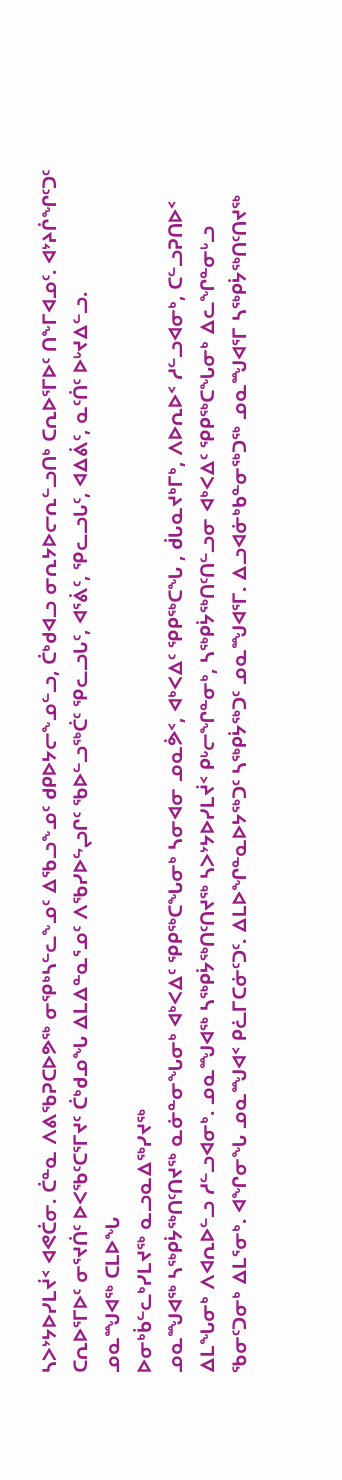ᓴᐳᔾᔭᐅᓯᒪᔫᑉ ᐊᕙᑖᓂ. ᑖᓐᓇ ᐱᕕᖃᕈᑕᐅᕗᖅ ᓂᕿᒃᓴᓪᓚᖕᓄᑦ ᐃᖃᓗᖕᓄᑦ ᑯᑭᐅᔭᓕᖕᓄᓪᓗ, ᑖᒃᑯᐊᓗ ᓂᕆᔭᐅᓕᕆᓪᓗᑎᒃ ᑕᕆᐅᕐᒥᐅᑦ ᑎᖕᒥᐊᓄᑦ. ᐊᔾᔨᒌᖏᑦᑐᑦ ᑕᕆᐅᕐᒥᐅᑦ ᓂᕐᔪᑏᑦ ᐅᐸᖃᑦᑕᕐᒥᔪᑦ ᑖᒃᑯᓄᖓ ᐃᒪᐃᓐᓇᕐᓄᑦ ᐱᖃᓯᐅᖦᖢᒋᑦ ᖃᐅᓪᓗᖅᑖᑦ ᕿᓚᓗᒐᑦ, ᐊᕐᕖᑦ, ᕿᓚᓗᒐᑦ, ᐊᐃᕖᑦ, ᓇᑦᑏᑦ ᐅᒡᔪᐃᓪᓗ.
ᓄᓇᙳᐊᖅ ᑕᒪᐅᖓ
ᐅᓂᒃᑳᓪᓚᒃᓯᒪᔪᖅ ᓇᓗᓇᐃᖅᓯᔪᖅ
ᓄᓇᙳᐊᖅ ᓴᖅᑭᔮᖅᑎᑦᑎᔪᖅ ᓇᓃᓐᓂᖓᓂᒃ ᐊᒃᐸᐃᑦ ᕿᑭᖅᑕᖓᓂᒃ ᓴᓂᐊᓂ ᓄᓇᕘᑉ, ᐊᒃᐸᐃᑦ ᕿᑭᖅᑕᖓ , ᑰᒐᓇᔪᒃᒥᒃ, ᐱᐅᕆᐅᑉ ᓱᓪᓗᐊᓂᒃ, ᑕᓪᓗᕈᑎᐅᑉ ᐃᒪᖓᓂᒃ ᐱᐊᕆᐅᓪᓗ ᓱᓪᓗᐊᓂᒃ. ᓄᓇᙳᐊᖅ ᓴᖅᑭᔮᖅᑎᑦᑎᔪᖅ ᓴᐳᔾᔭᐅᓯᒪᔫᑉ ᑭᒡᓕᖏᓐᓂᒃ, ᓴᖅᑭᔮᖅᑎᑦᑎᓪᓗᓂ ᐊᒃᐸᐃᑦ ᕿᑭᖅᑕᖓᓂᒃ ᐃᓚᖏᓐᓂᒡᓗ ᖃᓂᑦᑐᓂᒃ ᐃᒪᕐᓂᒃ. ᐊᖏᓂᖓ ᓄᓇᙳᐊᑉ ᑭᓛᒥᑕᓃᑦᑐᑦ. ᐃᒪᐅᖏᓐᓇᐅᔭᖅᑐᑦ ᓴᖅᑭᔮᖅᑐᑦ ᓄᓇᙳᐊᕐᒥ. ᐃᓗᐊᓃᒃᑲᓐᓂᖅᑐᖅ ᓄᓇᙳᐊᕐᒥ ᓴᖅᑭᔮᖅᑎᑦᑎᔪᖅ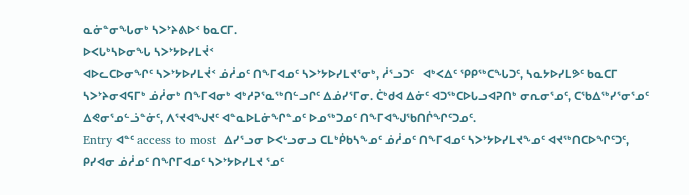ᓇᓃᓐᓂᖓᓂᒃ ᓴᐳᔾᔨᕕᐅᑉ ᑲᓇᑕᒥ.
ᐅᐸᒐᒃᓴᐅᓂᖓ ᓴᐳᔾᔭᐅᓯᒪᔫᑉ
ᐊᐅᓚᑕᐅᓂᖏᑦ ᓴᐳᔾᔭᐅᓯᒪᔫᑉ ᓅᓲᓄᑦ ᑎᖕᒥᐊᓄᑦ ᓴᐳᔾᔭᐅᓯᒪᔪᕐᓂᒃ, ᓲᕐᓗᑐᑦ   ᐊᒃᐸᐃᑦ ᕿᑭᖅᑕᖓᑐᑦ, ᓴᓇᔭᐅᓯᒪᕗᑦ ᑲᓇᑕᒥ ᓴᐳᔾᔨᓂᐊᕋᒥᒃ ᓅᓲᓂᒃ ᑎᖕᒥᐊᓂᒃ ᐊᒃᓱᕈᕐᓇᖅᑎᓪᓗᒋᑦ ᐃᓅᓯᕐᒥᓂ. ᑖᒃᑯᐊ ᐃᓃᑦ ᐊᑐᖅᑕᐅᒐᓗᐊᕈᑎᒃ ᓂᕆᓂᕐᓄᑦ, ᑕᖃᐃᖅᓯᕐᓂᕐᓄᑦ ᐃᕙᓂᕐᓄᓪᓘᓐᓃᑦ, ᐱᕐᔪᐊᖑᔪᑦ ᐊᓐᓇᐅᒪᓃᖏᓐᓄᑦ ᐅᓄᖅᑐᓄᑦ ᑎᖕᒥᐊᖑᖃᑎᒌᖏᑦᑐᓄᑦ.
Entry ᐊᓐᑦ access to most  ᐃᓯᕐᓗᓂ ᐅᐸᒡᓗᓂᓗ ᑕᒪᒃᑮᑲᓴᖕᓄᑦ ᓅᓲᓄᑦ ᑎᖕᒥᐊᓄᑦ ᓴᐳᔾᔭᐅᓯᒪᔪᖕᓄᑦ ᐊᔪᖅᑎᑕᐅᖏᑦᑐᑦ, ᑭᓯᐊᓂ ᓅᓲᓄᑦ ᑎᖏᒥᐊᓄᑦ ᓴᐳᔾᔭᐅᓯᒪᔪ ᕐᓄᑦ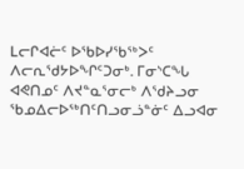ᒪᓕᒋᐊᓖᑦ ᐅᖃᐅᓯᖃᖅᐳᑦ ᐱᓕᕆᖁᔭᐅᖏᑦᑐᓂᒃ. ᒥᓂᔅᑕᖓ ᐊᕙᑎᓄᑦ ᐱᔪᓐᓇᕐᓂᓕᒃ ᐱᖁᔨᓗᓂ ᖃᓄᐃᓕᐅᖅᑎᑦᑎᓗᓂᓘᓐᓃᑦ ᐃᓗᐊᓂ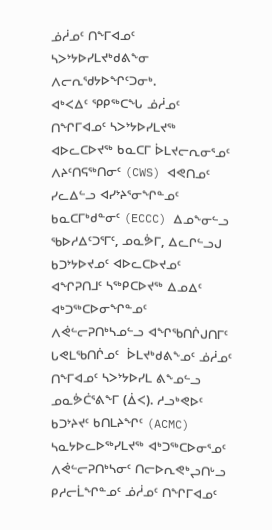ᓅᓲᓄᑦ ᑎᖕᒥᐊᓄᑦ ᓴᐳᔾᔭᐅᓯᒪᔪᒃᑯᕕᖕᓂ ᐱᓕᕆᖁᔭᐅᖏᑦᑐᓂᒃ.
ᐊᒃᐸᐃᑦ ᕿᑭᖅᑕᖓ ᓅᓲᓄᑦ ᑎᖏᒥᐊᓄᑦ ᓴᐳᔾᔭᐅᓯᒪᔪᖅ ᐊᐅᓚᑕᐅᔪᖅ ᑲᓇᑕᒥ ᐆᒪᔪᓕᕆᓂᕐᓄᑦ ᐱᔨᑦᑎᕋᖅᑎᓂᑦ (CWS) ᐊᕙᑎᓄᑦ ᓯᓚᐃᓪᓗ ᐊᓯᔾᔨᕐᓂᖏᓐᓄᑦ ᑲᓇᑕᒥᒃᑯᓐᓂᑦ (ECCC) ᐃᓄᖕᓂᓪᓗ ᖃᐅᓱᐃᑦᑐᕐᒥᑦ, ᓄᓇᕘᒥ, ᐃᓚᒋᓪᓗᒍ ᑲᑐᔾᔭᐅᔪᓄᑦ ᐊᐅᓚᑕᐅᔪᓄᑦ ᐊᖏᕈᑎᒧᑦ ᓴᖅᑭᑕᐅᔪᖅ ᐃᓄᐃᑦ ᐊᒃᑐᖅᑕᐅᓂᖏᓐᓄᑦ ᐱᕚᓪᓕᕈᑎᒃᓴᓄᓪᓗ ᐊᖏᖃᑎᒌᒍᑎᒥᑦ ᒐᕙᒪᖃᑎᒌᓄᑦ  ᐆᒪᔪᒃᑯᕕᖕᓄᑦ ᓅᓲᓄᑦ ᑎᖕᒥᐊᓄᑦ ᓴᐳᔾᔭᐅᓯᒪ ᕕᖕᓄᓪᓗ ᓄᓇᕘᑖᕐᕕᖕᒥ (ᐄᐸ). ᓱᓗᒃᕙᐅᑦ ᑲᑐᔾᔨᔪᑦ ᑲᑎᒪᔨᖏᑦ (ACMC) ᓴᓇᔭᐅᓚᐅᖅᓯᒪᔪᖅ ᐊᒃᑐᖅᑕᐅᓂᕐᓄᑦ ᐱᕚᓪᓕᕈᑎᒃᓴᓂᑦ ᑎᓕᐅᕆᕙᒃᖢᑎᒡᓗ ᑭᓱᓕᒫᖏᓐᓄᑦ ᓅᓲᓄᑦ ᑎᖏᒥᐊᓄᑦ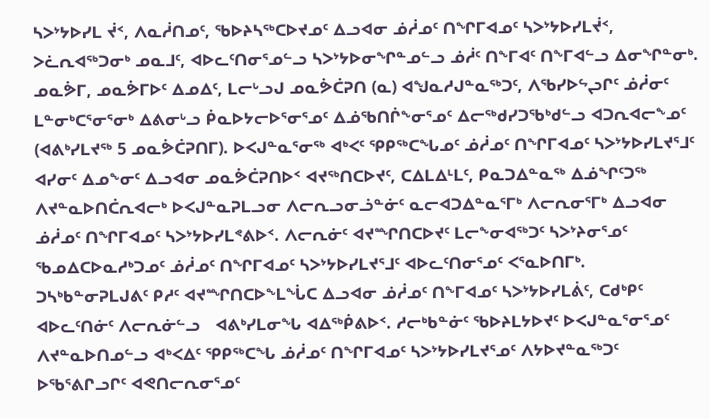ᓴᐳᔾᔭᐅᓯᒪ ᔫᑉ, ᐱᓇᓲᑎᓄᑦ, ᖃᐅᔨᓴᖅᑕᐅᔪᓄᑦ ᐃᓗᐊᓂ ᓅᓲᓄᑦ ᑎᖏᒥᐊᓄᑦ ᓴᐳᔾᔭᐅᓯᒪᔫᑉ, ᐳᓛᕆᐊᖅᑐᓂᒃ ᓄᓇᒧᑦ, ᐊᐅᓚᑦᑎᓂᕐᓄᓪᓗ ᓴᐳᔾᔭᐅᓂᖏᓐᓄᓪᓗ ᓅᓲᑦ ᑎᖕᒥᐊᑦ ᑎᖕᒥᐊᓪᓗ ᐃᓂᖏᓐᓂᒃ. ᓄᓇᕘᒥ, ᓄᓇᕘᒥᐅᑦ ᐃᓄᐃᑦ, ᒪᓕᒡᓗᒍ ᓄᓇᕘᑖᕈᑎ (ᓇ) ᐊᖑᓇᓱᒍᓐᓇᖅᑐᑦ, ᐱᖃᓯᐅᖦᖢᒋᑦ ᓅᓲᓂᑦ ᒪᓐᓂᒃᑕᕐᓂᕐᓂᒃ ᐃᕕᓂᒡᓗ ᑮᓇᐅᔭᓕᐅᕐᓂᕐᓄᑦ ᐃᓅᖃᑎᒌᖕᓂᕐᓄᑦ ᐃᓕᖅᑯᓯᑐᖃᒃᑯᓪᓗ ᐊᑐᕆᐊᓕᖕᓄᑦ (ᐊᕕᒃᓯᒪᔪᖅ 5 ᓄᓇᕘᑖᕈᑎᒥ). ᐅᐸᒍᓐᓇᕐᓂᖅ ᐊᒃᐸᑦ ᕿᑭᖅᑕᖓᓄᑦ ᓅᓲᓄᑦ ᑎᖏᒥᐊᓄᑦ ᓴᐳᔾᔭᐅᓯᒪᔪᕐᒧᑦ ᐊᓯᓂᑦ ᐃᓄᖕᓂᑦ ᐃᓗᐊᓂ ᓄᓇᕘᑖᕈᑎᐅᑉ ᐊᔪᖅᑎᑕᐅᔪᑦ, ᑕᐃᒪᐃᒻᒪᑦ, ᑭᓇᑐᐃᓐᓇᖅ ᐃᓅᖏᑦᑐᖅ ᐱᔪᓐᓇᐅᑎᑖᕆᐊᓕᒃ ᐅᐸᒍᓐᓇᕈᒪᓗᓂ ᐱᓕᕆᓗᓂᓘᓐᓃᑦ ᓇᓕᐊᑐᐃᓐᓇᕐᒥᒃ ᐱᓕᕆᓂᕐᒥᒃ ᐃᓗᐊᓂ ᓅᓲᓄᑦ ᑎᖏᒥᐊᓄᑦ ᓴᐳᔾᔭᐅᓯᒪᕝᕕᐅᑉ. ᐱᓕᕆᓃᑦ ᐊᔪᙱᑎᑕᐅᔪᑦ ᒪᓕᖕᓂᐊᖅᑐᑦ ᓴᐳᔾᔨᓂᕐᓄᑦ ᖃᓄᐃᑕᐅᓇᓱᒃᑐᓄᑦ ᓅᓲᓄᑦ ᑎᖏᒥᐊᓄᑦ ᓴᐳᔾᔭᐅᓯᒪᔪᕐᒧᑦ ᐊᐅᓚᑦᑎᓂᕐᓄᑦ ᐸᕐᓇᐅᑎᒥᒃ.
ᑐᓴᒃᑲᓐᓂᕈᒪᒍᕕᑦ ᑭᓱᑦ ᐊᔪᙱᑎᑕᐅᖕᒪᖔᑕ ᐃᓗᐊᓂ ᓅᓲᓄᑦ ᑎᖕᒥᐊᓄᑦ ᓴᐳᔾᔭᐅᓯᒪᕖᑦ, ᑕᑯᒃᑭᑦ  ᐊᐅᓚᑦᑎᓃᑦ ᐱᓕᕆᓃᓪᓗ   ᐊᕕᒃᓯᒪᓂᖓ ᐊᐃᖅᑮᕕᐅᑉ. ᓱᓕᒃᑲᓐᓃᑦ ᖃᐅᔨᒪᔭᐅᔪᑦ ᐅᐸᒍᓐᓇᕐᓂᕐᓄᑦ ᐱᔪᓐᓇᐅᑎᓄᓪᓗ ᐊᒃᐸᐃᑦ ᕿᑭᖅᑕᖓ ᓅᓲᓄᑦ ᑎᖏᒥᐊᓄᑦ ᓴᐳᔾᔭᐅᓯᒪᔪᕐᓄᑦ ᐱᔭᐅᔪᓐᓇᖅᑐᑦ ᐅᖃᕐᕕᒋᓗᒋᑦ ᐊᕙᑎᓕᕆᓂᕐᓄᑦ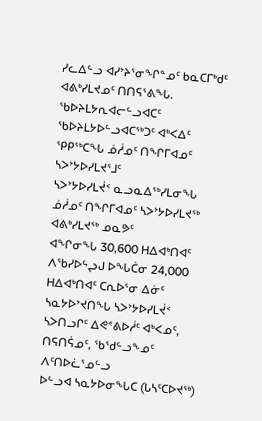ᓯᓚᐃᓪᓗ ᐊᓯᔾᔨᕐᓂᖏᓐᓄᑦ ᑲᓇᑕᒥᒃᑯᑦ  ᐊᕕᒃᓯᒪᔪᓄᑦ ᑎᑎᕋᕐᕕᖓ.
ᖃᐅᔨᒪᔭᕆᐊᓕᓪᓗᐊᑕᑦ
ᖃᐅᔨᒪᔭᐅᓪᓗᐊᑕᖅᑐᑦ ᐊᒃᐸᐃᑦ ᕿᑭᖅᑕᖓ ᓅᓲᓄᑦ ᑎᖏᒥᐊᓄᑦ ᓴᐳᔾᔭᐅᓯᒪᔪᕐᒧᑦ
ᓴᐳᔾᔭᐅᓯᒪᔫᑉ ᓇᓗᓇᐃᖅᓯᒪᓂᖓ ᓅᓲᓄᑦ ᑎᖏᒥᐊᓄᑦ ᓴᐳᔾᔭᐅᓯᒪᔪᖅ
ᐊᕕᒃᓯᒪᔪᖅ ᓄᓇᕗᑦ
ᐊᖏᓂᖓ 30,600 ᕼᐃᐊᒃᑎᐊᑦ ᐱᖃᓯᐅᖦᖢᒍ ᐅᖓᑖᓂ 24,000 ᕼᐃᐊᒃᑎᐊᑦ ᑕᕆᐅᕐᓂ ᐃᓃᑦ
ᓴᓇᔭᐅᔾᔪᑎᖓ ᓴᐳᔾᔭᐅᓯᒪᔫᑉ ᓴᐳᑎᓗᒋᑦ ᐃᕙᕝᕕᐅᓲᑦ ᐊᒃᐸᓄᑦ, ᑎᕋᑎᕌᓄᑦ, ᖃᖁᓪᓗᖕᓄᑦ ᐱᑦᑎᐅᓛᕐᓄᓪᓗ
ᐅᓪᓗᐊ ᓴᓇᔭᐅᓂᖓᑕ (ᒐᓴᑦᑕᐅᔪᖅ)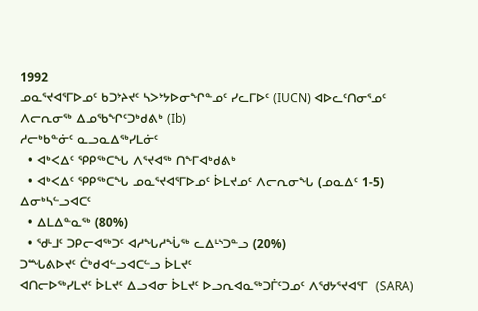1992
ᓄᓇᕐᔪᐊᕐᒥᐅᓄᑦ ᑲᑐᔾᔨᔪᑦ ᓴᐳᔾᔭᐅᓂᖏᓐᓄᑦ ᓯᓚᒥᐅᑦ (IUCN) ᐊᐅᓚᑦᑎᓂᕐᓄᑦ ᐱᓕᕆᓂᖅ ᐃᓄᖃᖏᑦᑐᒃᑯᕕᒃ (Ib)
ᓱᓕᒃᑲᓐᓃᑦ ᓇᓗᓇᐃᖅᓯᒪᓃᑦ
  • ᐊᒃᐸᐃᑦ ᕿᑭᖅᑕᖓ ᐱᕐᔪᐊᖅ ᑎᖕᒥᐊᒃᑯᕕᒃ
  • ᐊᒃᐸᐃᑦ ᕿᑭᖅᑕᖓ ᓄᓇᕐᔪᐊᕐᒥᐅᓄᑦ ᐆᒪᔪᓄᑦ ᐱᓕᕆᓂᖓ (ᓄᓇᐃᑦ 1-5)
ᐃᓂᒃᓴᓪᓗᐊᑕᑦ
  • ᐃᒪᐃᓐᓇᖅ (80%)
  • ᖁᒻᒧᑦ ᑐᑭᓕᐊᖅᑐᑦ ᐊᓱᖓᓱᖔᖅ ᓚᐃᒻᔅᑐᓐᓗ (20%)
ᑐᙵᕕᐅᔪᑦ ᑖᒃᑯᐊᓪᓗᐊᑕᓪᓗ ᐆᒪᔪᑦ
ᐊᑎᓕᐅᖅᓯᒪᔪᑦ ᐆᒪᔪᑦ ᐃᓗᐊᓂ ᐆᒪᔪᑦ ᐅᓗᕆᐊᓇᖅᑐᒦᑦᑐᓄᑦ ᐱᖁᔭᕐᔪᐊᕐᒥ  (SARA)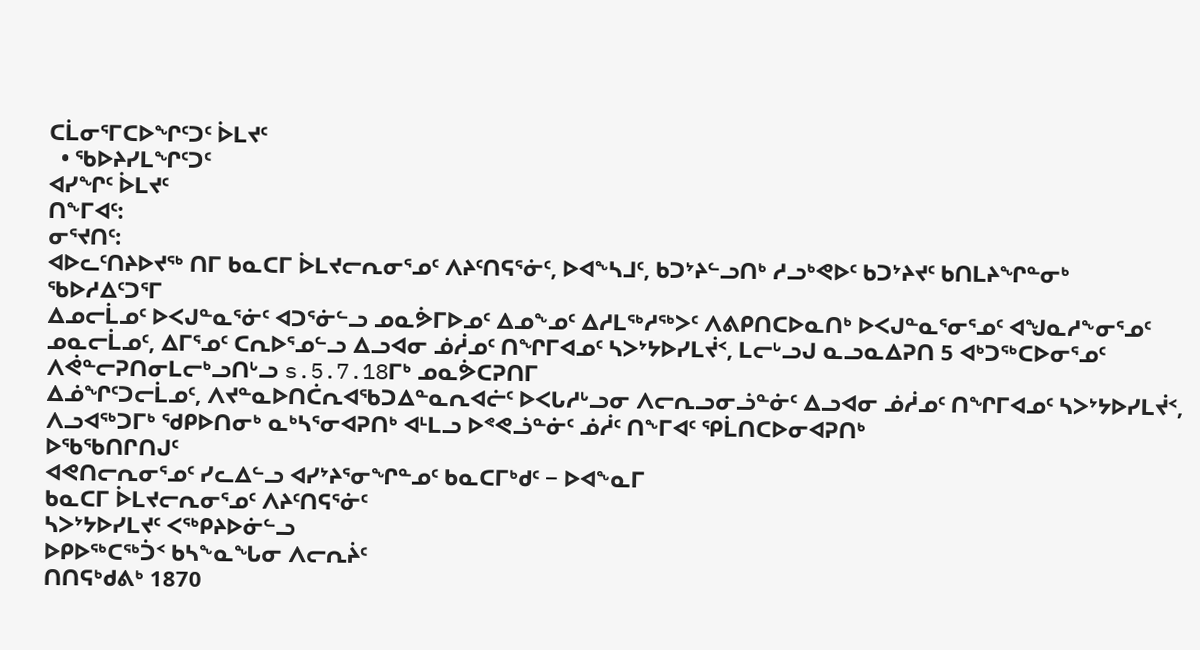ᑕᒫᓂᕐᒥᑕᐅᖏᑦᑐᑦ ᐆᒪᔪᑦ
  • ᖃᐅᔨᓯᒪᖏᑦᑐᑦ
ᐊᓯᖏᑦ ᐆᒪᔪᑦ
ᑎᖕᒥᐊᑦ:
ᓂᕐᔪᑎᑦ:
ᐊᐅᓚᑦᑎᔨᐅᔪᖅ ᑎᒥ ᑲᓇᑕᒥ ᐆᒪᔪᓕᕆᓂᕐᓄᑦ ᐱᔨᑦᑎᕋᕐᓃᑦ, ᐅᐊᖕᓴᒧᑦ, ᑲᑐᔾᔨᓪᓗᑎᒃ ᓱᓗᒃᕙᐅᑦ ᑲᑐᔾᔨᔪᑦ ᑲᑎᒪᔨᖏᓐᓂᒃ ᖃᐅᓱᐃᑦᑐᕐᒥ
ᐃᓄᓕᒫᓄᑦ ᐅᐸᒍᓐᓇᕐᓃᑦ ᐊᑐᕐᓃᓪᓗ ᓄᓇᕘᒥᐅᓄᑦ ᐃᓄᖕᓄᑦ ᐃᓱᒪᖅᓱᖅᐳᑦ ᐱᕕᑭᑎᑕᐅᓇᑎᒃ ᐅᐸᒍᓐᓇᕐᓂᕐᓄᑦ ᐊᖑᓇᓱᖕᓂᕐᓄᑦ ᓄᓇᓕᒫᓄᑦ, ᐃᒥᕐᓄᑦ ᑕᕆᐅᕐᓄᓪᓗ ᐃᓗᐊᓂ ᓅᓲᓄᑦ ᑎᖏᒥᐊᓄᑦ ᓴᐳᔾᔭᐅᓯᒪᔫᑉ, ᒪᓕᒡᓗᒍ ᓇᓗᓇᐃᕈᑎ 5 ᐊᒃᑐᖅᑕᐅᓂᕐᓄᑦ ᐱᕚᓐᓕᕈᑎᓂᒪᓕᒃᓗᑎᒡᓗ s.5.7.18ᒥᒃ ᓄᓇᕘᑕᕈᑎᒥ
ᐃᓅᖏᑦᑐᓕᒫᓄᑦ, ᐱᔪᓐᓇᐅᑎᑖᕆᐊᖃᑐᐃᓐᓇᕆᐊᓖᑦ ᐅᐸᒐᓱᒡᓗᓂ ᐱᓕᕆᓗᓂᓘᓐᓃᑦ ᐃᓗᐊᓂ ᓅᓲᓄᑦ ᑎᖏᒥᐊᓄᑦ ᓴᐳᔾᔭᐅᓯᒪᔫᑉ, ᐱᓗᐊᖅᑐᒥᒃ ᖁᑭᐅᑎᓂᒃ ᓇᒃᓴᕐᓂᐊᕈᑎᒃ ᐊᒻᒪᓗ ᐅᕝᕙᓘᓐᓃᑦ ᓅᓲᑦ ᑎᖕᒥᐊᑦ ᕿᒫᑎᑕᐅᓂᐊᕈᑎᒃ
ᐅᖃᖃᑎᒋᑎᒍᑦ
ᐊᕙᑎᓕᕆᓂᕐᓄᑦ ᓯᓚᐃᓪᓗ ᐊᓯᔾᔨᕐᓂᖏᓐᓄᑦ ᑲᓇᑕᒥᒃᑯᑦ − ᐅᐊᖕᓇᒥ
ᑲᓇᑕᒥ ᐆᒪᔪᓕᕆᓂᕐᓄᑦ ᐱᔨᑦᑎᕋᕐᓃᑦ
ᓴᐳᔾᔭᐅᓯᒪᔪᑦ ᐸᖅᑭᔨᐅᓃᓪᓗ
ᐅᑭᐅᖅᑕᖅᑑᑉ ᑲᓴᖕᓇᖓᓂ ᐱᓕᕆᔩᑦ
ᑎᑎᕋᒃᑯᕕᒃ 1870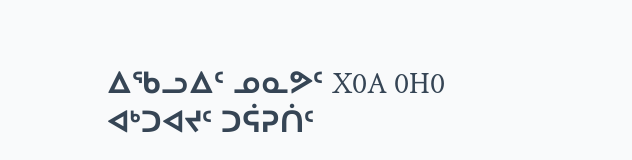ᐃᖃᓗᐃᑦ ᓄᓇᕗᑦ X0A 0H0
ᐊᒃᑐᐊᔪᑦ ᑐᕌᕈᑏᑦ